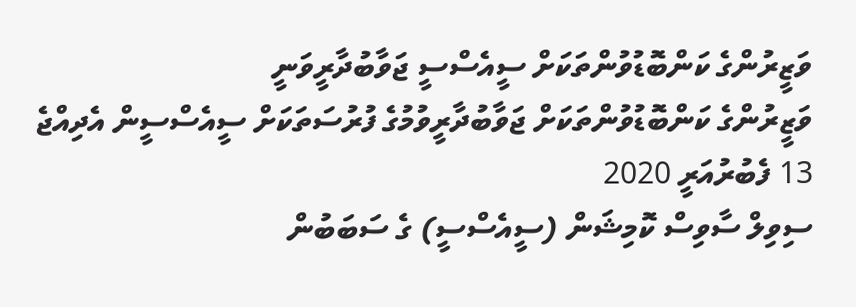ވަޒީރުންގެ ކަންބޮޑުވުންތަކަށް ސީއެސްސީ ޖަވާބުދާރީވަނީ
ވަޒީރުންގެ ކަންބޮޑުވުންތަކަށް ޖަވާބުދާރީވުމުގެ ފުރުސަތަކަށް ސީއެސްސީން އެދިއްޖެ
13 ފެބުރުއަރީ 2020
ސިވިލް ސާވިސް ކޮމިޝަން (ސީއެސްސީ) ގެ ސަބަބުން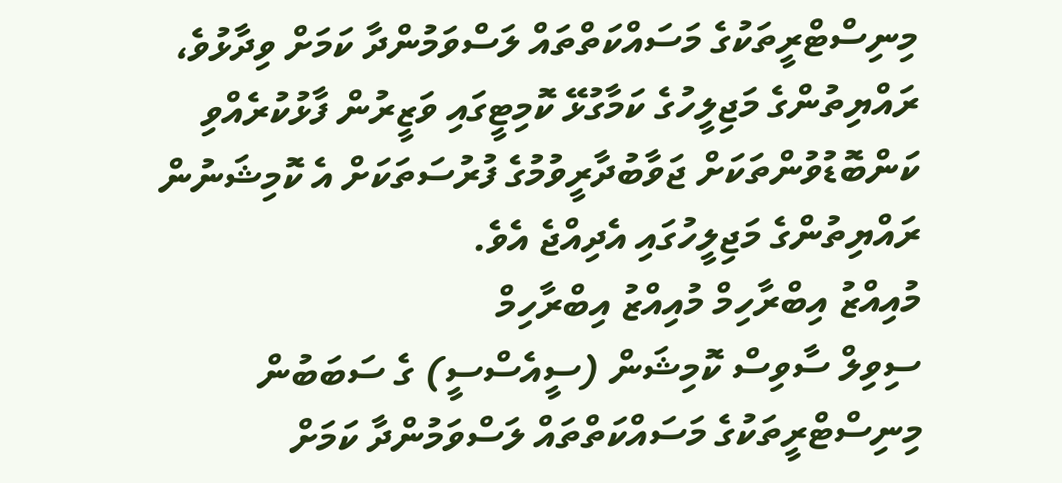މިނިސްޓްރީތަކުގެ މަސައްކަތްތައް ލަސްވަމުންދާ ކަމަށް ވިދާޅުވެ، ރައްޔިތުންގެ މަޖިލީހުގެ ކަމާގުޅޭ ކޮމިޓީގައި ވަޒީރުން ފާޅުކުރެއްވި ކަންބޮޑުވުންތަކަށް ޖަވާބުދާރީވުމުގެ ފުރުސަތަކަށް އެ ކޮމިޝަނުން ރައްޔިތުންގެ މަޖިލީހުގައި އެދިއްޖެ އެވެ.
މުއިއްޒު އިބްރާހިމް މުއިއްޒު އިބްރާހިމް
ސިވިލް ސާވިސް ކޮމިޝަން (ސީއެސްސީ) ގެ ސަބަބުން މިނިސްޓްރީތަކުގެ މަސައްކަތްތައް ލަސްވަމުންދާ ކަމަށް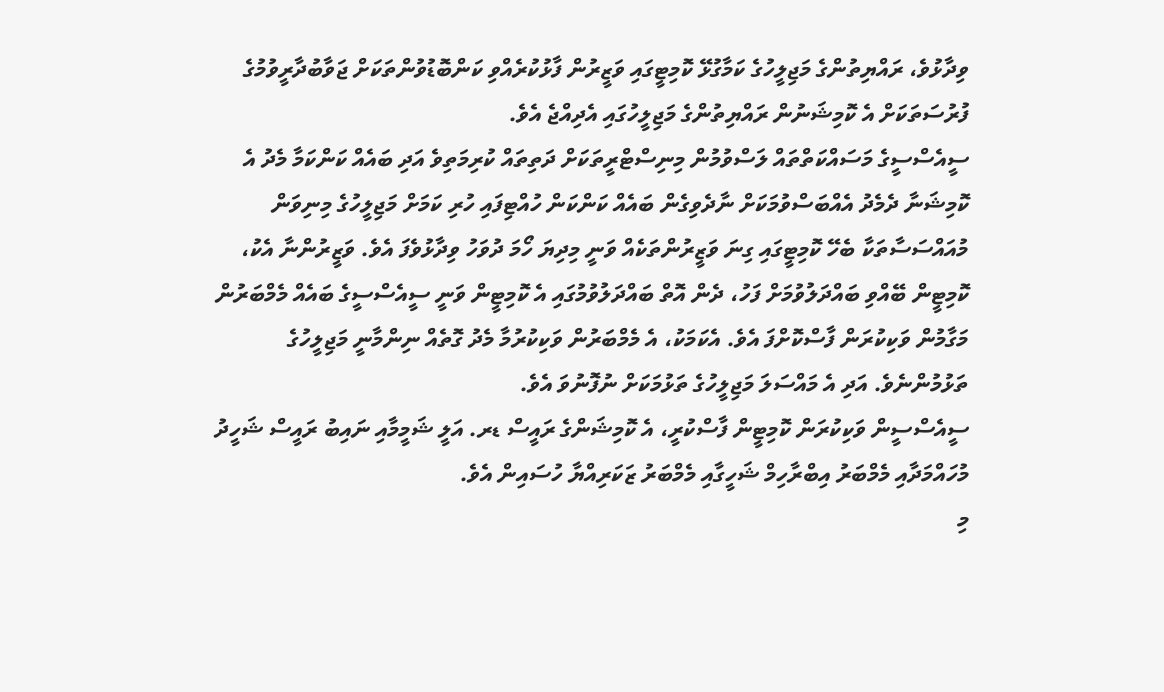ވިދާޅުވެ، ރައްޔިތުންގެ މަޖިލީހުގެ ކަމާގުޅޭ ކޮމިޓީގައި ވަޒީރުން ފާޅުކުރެއްވި ކަންބޮޑުވުންތަކަށް ޖަވާބުދާރީވުމުގެ ފުރުސަތަކަށް އެ ކޮމިޝަނުން ރައްޔިތުންގެ މަޖިލީހުގައި އެދިއްޖެ އެވެ.
ސީއެސްސީގެ މަސައްކަތްތައް ލަސްވުމުން މިނިސްޓްރީތަކަށް ދަތިތައް ކުރިމަތިވެ އަދި ބައެއް ކަންކަމާ މެދު އެ ކޮމިޝަނާ ދެމެދު އެއްބަސްވުމަކަށް ނާދެވިގެން ބައެއް ކަންކަން ހުއްޓިފައި ހުރި ކަމަށް މަޖިލީހުގެ މިނިވަން މުއައްސަސާތަކާ ބެހޭ ކޮމިޓީގައި ގިނަ ވަޒީރުންތަކެއް ވަނީ މިދިޔަ ހޯމަ ދުވަހު ވިދާޅުވެފަ އެވެ. ވަޒީރުންނާ އެކު، ކޮމިޓީން ބޭއްވި ބައްދަލުވުމަށް ފަހު، ދެން އޮތް ބައްދަލުވުމުގައި އެ ކޮމިޓީން ވަނީ ސީއެސްސީގެ ބައެއް މެމްބަރުން މަގާމުން ވަކިކުރަން ފާސްކޮށްފަ އެވެ. އެކަމަކު، އެ މެމްބަރުން ވަކިކުރުމާ މެދު ގޮތެއް ނިންމާނީ މަޖިލީހުގެ ތަޅުމުންނެވެ. އަދި އެ މައްސަލަ މަޖިލީހުގެ ތަޅުމަކަށް ނުފޮނުވަ އެވެ.
ސީއެސްސީން ވަކިކުރަން ކޮމިޓީން ފާސްކުރީ، އެ ކޮމިޝަންގެ ރައީސް ޑރ. އަލީ ޝަމީމާއި ނައިބު ރައީސް ޝަހީދު މުހައްމަދާއި މެމްބަރު އިބްރާހިމް ޝަހީގާއި މެމްބަރު ޒަކަރިއްޔާ ހުސައިން އެވެ.
މި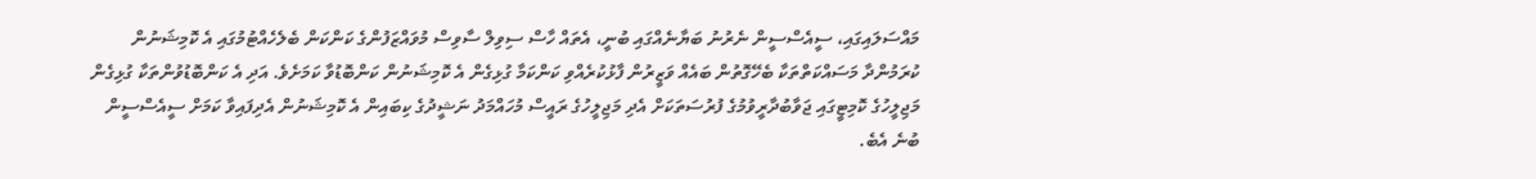މައްސަލައިގައި، ސީއެސްސީން ނެރުނު ބަޔާނެއްގައި ބުނީ، އެތައް ހާސް ސިވިލް ސާވިސް މުވައްޒަފުންގެ ކަންކަން ބެލެހެއްޓުމުގައި އެ ކޮމިޝަނުން ކުރަމުންދާ މަސައްކަތްތަކާ ބެހޭގޮތުން ބައެއް ވަޒީރުން ފާޅުކުރެއްވި ކަންކަމާ ގުޅިގެން އެ ކޮމިޝަނުން ކަންބޮޑުވާ ކަމަށެވެ. އަދި އެ ކަންބޮޑުވުންތަކާ ގުޅިގެން މަޖިލީހުގެ ކޮމިޓީގައި ޖަވާބުދާރީވުމުގެ ފުރުސަތަކަށް އެދި މަޖިލީހުގެ ރައީސް މުހައްމަދު ނަޝީދުގެ ކިބައިން އެ ކޮމިޝަނުން އެދިފައިވާ ކަމަށް ސީއެސްސީން ބުނެ އެބެ.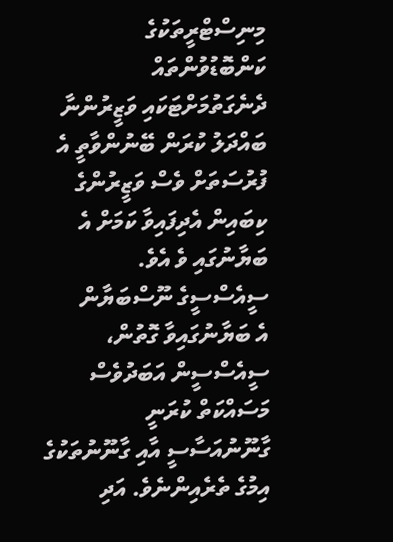މިނިސްޓްރީތަކުގެ ކަންބޮޑުވުންތައް ދެނެގަތުމަށްޓަކައި ވަޒީރުންނާ ބައްދަލު ކުރަން ބޭނުންވާތީ އެ ފުރުސަތަށް ވެސް ވަޒީރުންގެ ކިބައިން އެދިފައިވާ ކަމަށް އެ ބަޔާނުގައި ވެ އެވެ.
ސީއެސްސީގެ ނޫސްބަޔާން
އެ ބަޔާނުގައިވާ ގޮތުން، ސީއެސްސީން އަބަދުވެސް މަސައްކަތް ކުރަނީ ގާނޫނުއަސާސީ އާއި ގާނޫނުތަކުގެ އިމުގެ ތެރެއިންނެވެ. އަދި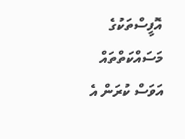އޮފީސްތަކުގެ މަސައްކަތްތައް އަވަސް ކުރަން އެ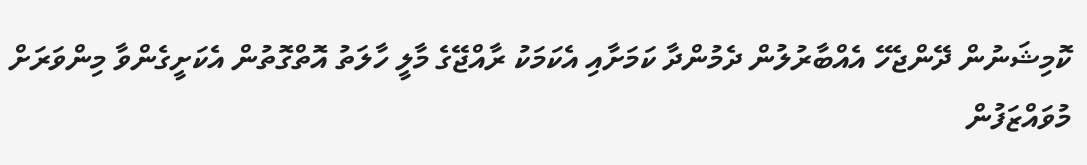ކޮމިޝަނުން ދޭންޖެހޭ އެއްބާރުލުން ދެމުންދާ ކަމަށާއި އެކަމަކު ރާއްޖޭގެ މާލީ ހާލަތު އޮތްގޮތުން އެކަށީގެންވާ މިންވަރަށް މުވައްޒަފުން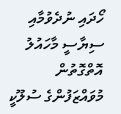ހޯދައި ނުދެވުމާއި ސިޔާސީ މާހައުލު އޮތްގޮތުން މުވައްޒަފުންގެ ސުލޫކީ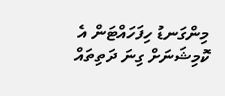މިންގަނޑު ހިފަހައްޓަން އެ ކޮމިޝަނަށް ގިނަ ދަތިތައް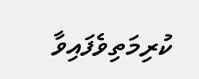ކުރިމަތިވެފައިވާ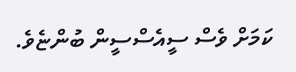ކަމަށް ވެސް ސީއެސްސީން ބުންޏެވެ.